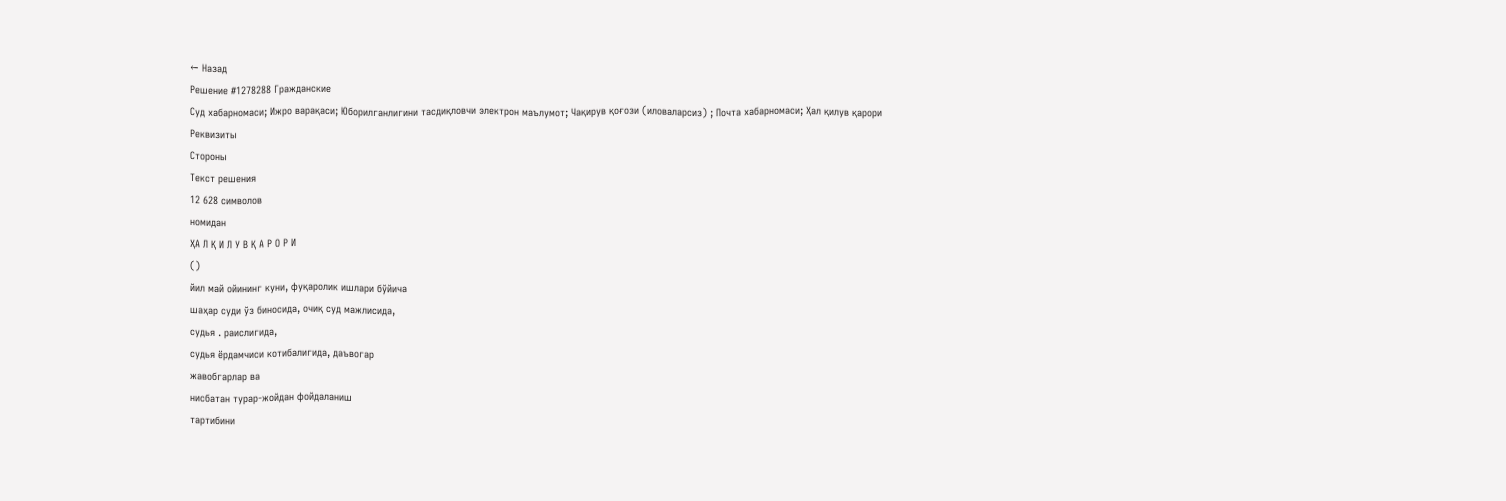← Назад
Решение #1278288 Гражданские
Суд хабарномаси; Ижро варақаси; Юборилганлигини тасдиқловчи электрон маълумот; Чақирув қоғози (иловаларсиз) ; Почта хабарномаси; Ҳал қилув қарори
Реквизиты
Стороны
Текст решения
12 628 символов
номидан
ҲА Л Қ И Л У В Қ А Р О Р И
()
йил май ойининг куни, фуқаролик ишлари бўйича
шаҳар суди ўз биносида, очиқ суд мажлисида,
судья . раислигида,
судья ёрдамчиси котибалигида, даъвогар
жавобгарлар ва
нисбатан турар-жойдан фойдаланиш
тартибини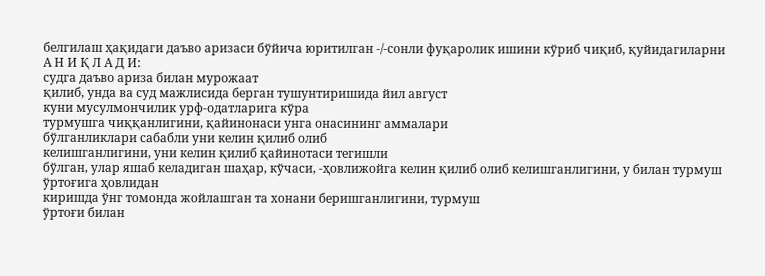белгилаш ҳақидаги даъво аризаси бўйича юритилган -/-сонли фуқаролик ишини кўриб чиқиб, қуйидагиларни
А Н И Қ Л А Д И:
судга даъво ариза билан мурожаат
қилиб, унда ва суд мажлисида берган тушунтиришида йил август
куни мусулмончилик урф-одатларига кўра
турмушга чиққанлигини, қайинонаси унга онасининг аммалари
бўлганликлари сабабли уни келин қилиб олиб
келишганлигини, уни келин қилиб қайинотаси тегишли
бўлган, улар яшаб келадиган шаҳар, кўчаси, -ҳовлижойга келин қилиб олиб келишганлигини, у билан турмуш ўртоғига ҳовлидан
киришда ўнг томонда жойлашган та хонани беришганлигини, турмуш
ўртоғи билан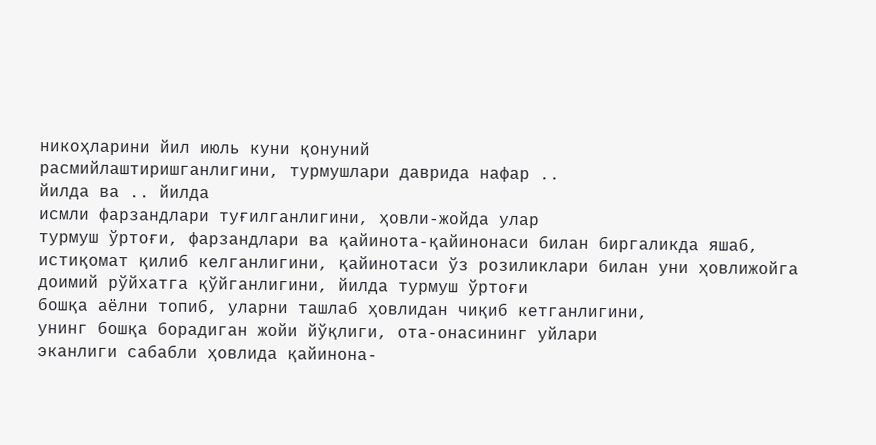никоҳларини йил июль куни қонуний
расмийлаштиришганлигини, турмушлари даврида нафар ..
йилда ва .. йилда
исмли фарзандлари туғилганлигини, ҳовли-жойда улар
турмуш ўртоғи, фарзандлари ва қайинота-қайинонаси билан биргаликда яшаб,
истиқомат қилиб келганлигини, қайинотаси ўз розиликлари билан уни ҳовлижойга доимий рўйхатга қўйганлигини, йилда турмуш ўртоғи
бошқа аёлни топиб, уларни ташлаб ҳовлидан чиқиб кетганлигини,
унинг бошқа борадиган жойи йўқлиги, ота-онасининг уйлари
эканлиги сабабли ҳовлида қайинона-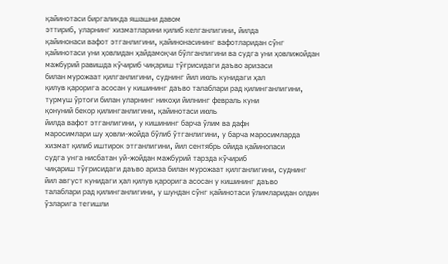қайинотаси биргаликда яшашни давом
эттириб, уларнинг хизматларини қилиб келганлигини, йилда
қайинонаси вафот этганлигини, қайинонасининг вафотларидан сўнг
қайинотаси уни ҳовлидан ҳайдамоқчи бўлганлигини ва судга уни ҳовлижойдан мажбурий равишда кўчириб чиқариш тўғрисидаги даъво аризаси
билан мурожаат қилганлигини, суднинг йил июль кунидаги ҳал
қилув қарорига асосан у кишининг даъво талаблари рад қилинганлигини,
турмуш ўртоғи билан уларнинг никоҳи йилнинг февраль куни
қонуний бекор қилинганлигини, қайинотаси июль
йилда вафот этганлигини, у кишининг барча ўлим ва дафн
маросимлари шу ҳовли-жойда бўлиб ўтганлигини, у барча маросимларда
хизмат қилиб иштирок этганлигини, йил сентябрь ойида қайинопаси
судга унга нисбатан уй-жойдан мажбурий тарзда кўчириб
чиқариш тўғрисидаги даъво ариза билан мурожаат қилганлигини, суднинг
йил август кунидаги ҳал қилув қарорига асосан у кишининг даъво
талаблари рад қилинганлигини, у шундан сўнг қайинотаси ўлимларидан олдин
ўзларига тегишли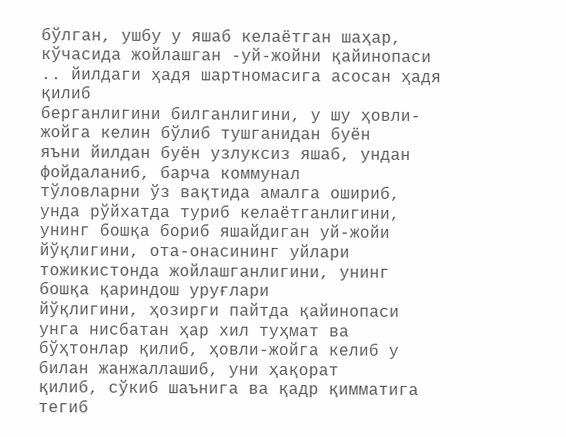бўлган, ушбу у яшаб келаётган шаҳар,
кўчасида жойлашган -уй-жойни қайинопаси
.. йилдаги ҳадя шартномасига асосан ҳадя қилиб
берганлигини билганлигини, у шу ҳовли-жойга келин бўлиб тушганидан буён
яъни йилдан буён узлуксиз яшаб, ундан фойдаланиб, барча коммунал
тўловларни ўз вақтида амалга ошириб, унда рўйхатда туриб келаётганлигини,
унинг бошқа бориб яшайдиган уй-жойи йўқлигини, ота-онасининг уйлари
тожикистонда жойлашганлигини, унинг бошқа қариндош уруғлари
йўқлигини, ҳозирги пайтда қайинопаси унга нисбатан ҳар хил туҳмат ва
бўҳтонлар қилиб, ҳовли-жойга келиб у билан жанжаллашиб, уни ҳақорат
қилиб, сўкиб шаънига ва қадр қимматига тегиб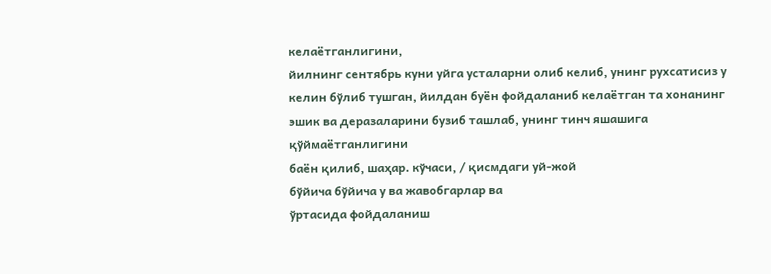келаётганлигини,
йилнинг сентябрь куни уйга усталарни олиб келиб, унинг рухсатисиз у
келин бўлиб тушган, йилдан буён фойдаланиб келаётган та хонанинг
эшик ва деразаларини бузиб ташлаб, унинг тинч яшашига қўймаётганлигини
баён қилиб, шаҳар. кўчаси, / қисмдаги уй-жой
бўйича бўйича у ва жавобгарлар ва
ўртасида фойдаланиш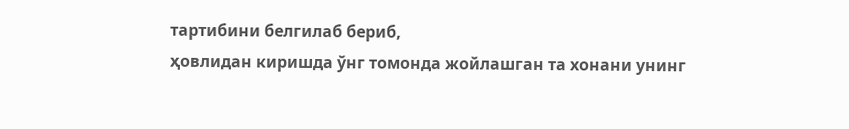тартибини белгилаб бериб,
ҳовлидан киришда ўнг томонда жойлашган та хонани унинг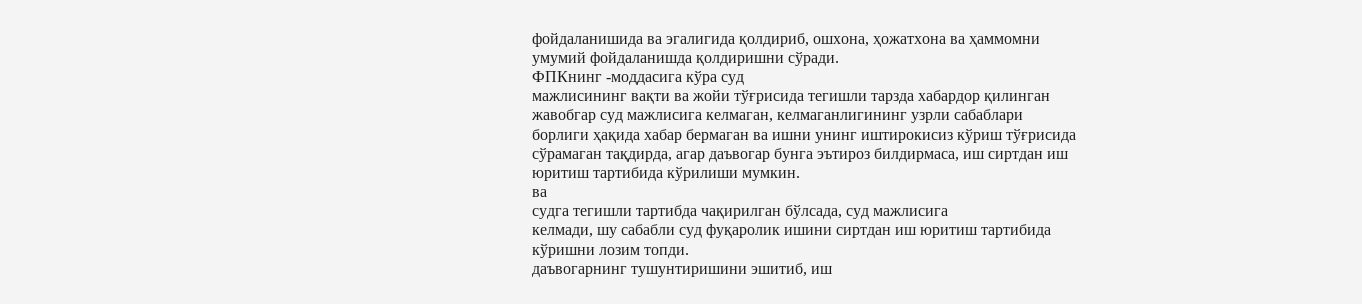фойдаланишида ва эгалигида қолдириб, ошхона, ҳожатхона ва ҳаммомни
умумий фойдаланишда қолдиришни сўради.
ФПКнинг -моддасига кўра суд
мажлисининг вақти ва жойи тўғрисида тегишли тарзда хабардор қилинган
жавобгар суд мажлисига келмаган, келмаганлигининг узрли сабаблари
борлиги ҳақида хабар бермаган ва ишни унинг иштирокисиз кўриш тўғрисида
сўрамаган тақдирда, агар даъвогар бунга эътироз билдирмаса, иш сиртдан иш
юритиш тартибида кўрилиши мумкин.
ва
судга тегишли тартибда чақирилган бўлсада, суд мажлисига
келмади, шу сабабли суд фуқаролик ишини сиртдан иш юритиш тартибида
кўришни лозим топди.
даъвогарнинг тушунтиришини эшитиб, иш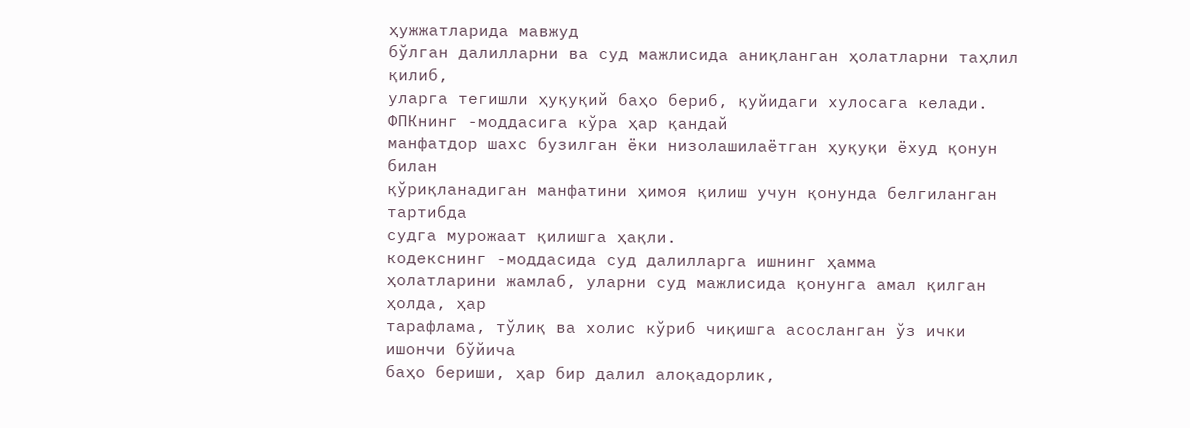ҳужжатларида мавжуд
бўлган далилларни ва суд мажлисида аниқланган ҳолатларни таҳлил қилиб,
уларга тегишли ҳуқуқий баҳо бериб, қуйидаги хулосага келади.
ФПКнинг -моддасига кўра ҳар қандай
манфатдор шахс бузилган ёки низолашилаётган ҳуқуқи ёхуд қонун билан
қўриқланадиган манфатини ҳимоя қилиш учун қонунда белгиланган тартибда
судга мурожаат қилишга ҳақли.
кодекснинг -моддасида суд далилларга ишнинг ҳамма
ҳолатларини жамлаб, уларни суд мажлисида қонунга амал қилган ҳолда, ҳар
тарафлама, тўлиқ ва холис кўриб чиқишга асосланган ўз ички ишончи бўйича
баҳо бериши, ҳар бир далил алоқадорлик,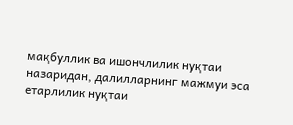мақбуллик ва ишончлилик нуқтаи
назаридан, далилларнинг мажмуи эса етарлилик нуқтаи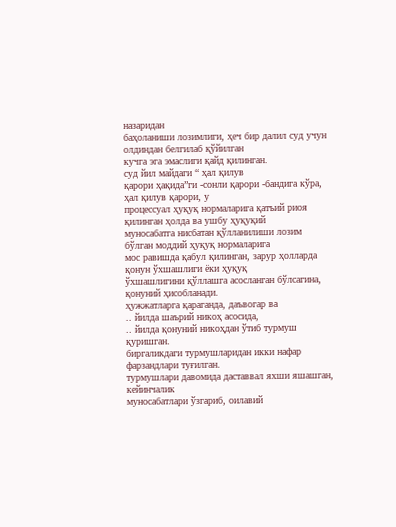назаридан
баҳоланиши лозимлиги, ҳеч бир далил суд учун олдиндан белгилаб қўйилган
кучга эга эмаслиги қайд қилинган.
суд йил майдаги “ ҳал қилув
қарори ҳақида”ги -сонли қарори -бандига кўра, ҳал қилув қарори, у
процессуал ҳуқуқ нормаларига қатъий риоя қилинган ҳолда ва ушбу ҳуқуқий
муносабатга нисбатан қўлланилиши лозим бўлган моддий ҳуқуқ нормаларига
мос равишда қабул қилинган, зарур ҳолларда қонун ўхшашлиги ёки ҳуқуқ
ўхшашлигини қўллашга асосланган бўлсагина, қонуний ҳисобланади.
ҳужжатларга қараганда, даъвогар ва
.. йилда шаърий никоҳ асосида,
.. йилда қонуний никоҳдан ўтиб турмуш қуришган.
биргаликдаги турмушларидан икки нафар фарзандлари туғилган.
турмушлари давомида даставвал яхши яшашган, кейинчалик
муносабатлари ўзгариб, оилавий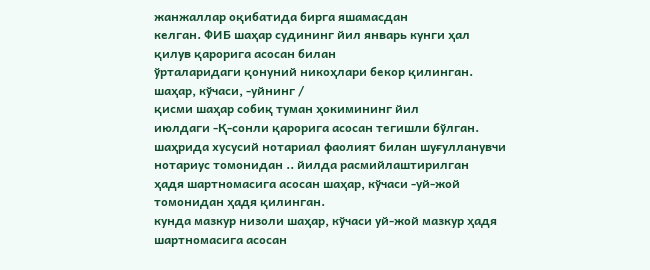жанжаллар оқибатида бирга яшамасдан
келган. ФИБ шаҳар судининг йил январь кунги ҳал
қилув қарорига асосан билан
ўрталаридаги қонуний никоҳлари бекор қилинган.
шаҳар, кўчаси, -уйнинг /
қисми шаҳар собиқ туман ҳокимининг йил
июлдаги -Қ-сонли қарорига асосан тегишли бўлган.
шаҳрида хусусий нотариал фаолият билан шуғулланувчи
нотариус томонидан .. йилда расмийлаштирилган
ҳадя шартномасига асосан шаҳар, кўчаси -уй-жой
томонидан ҳадя қилинган.
кунда мазкур низоли шаҳар, кўчаси уй-жой мазкур ҳадя шартномасига асосан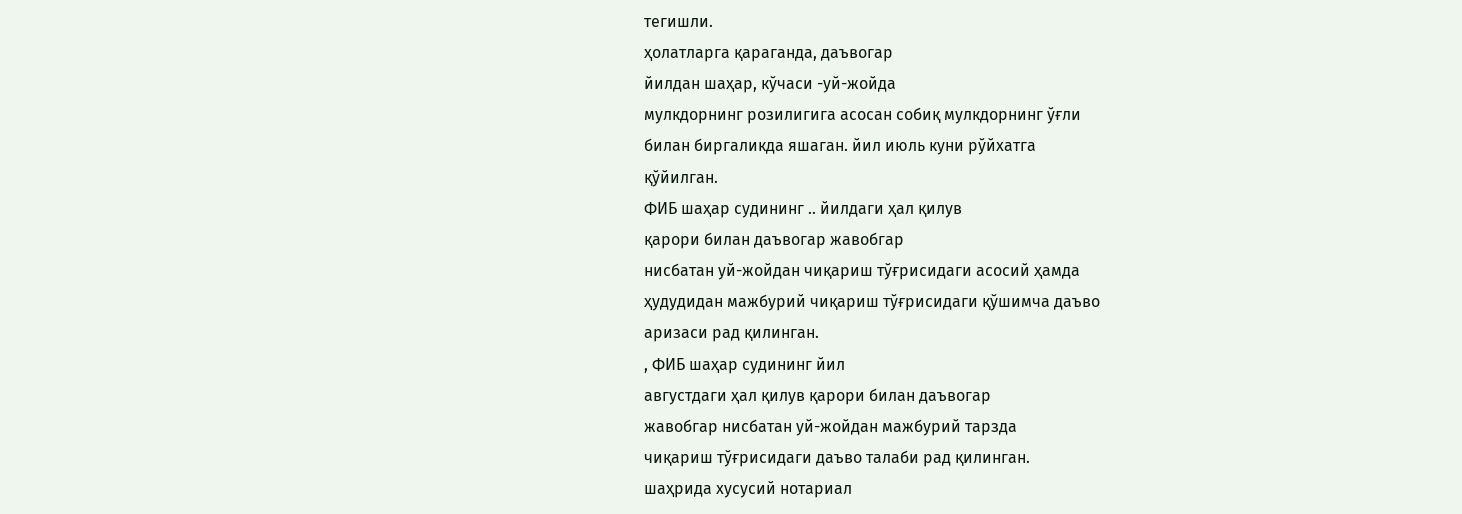тегишли.
ҳолатларга қараганда, даъвогар
йилдан шаҳар, кўчаси -уй-жойда
мулкдорнинг розилигига асосан собиқ мулкдорнинг ўғли
билан биргаликда яшаган. йил июль куни рўйхатга
қўйилган.
ФИБ шаҳар судининг .. йилдаги ҳал қилув
қарори билан даъвогар жавобгар
нисбатан уй-жойдан чиқариш тўғрисидаги асосий ҳамда
ҳудудидан мажбурий чиқариш тўғрисидаги қўшимча даъво
аризаси рад қилинган.
, ФИБ шаҳар судининг йил
августдаги ҳал қилув қарори билан даъвогар
жавобгар нисбатан уй-жойдан мажбурий тарзда
чиқариш тўғрисидаги даъво талаби рад қилинган.
шаҳрида хусусий нотариал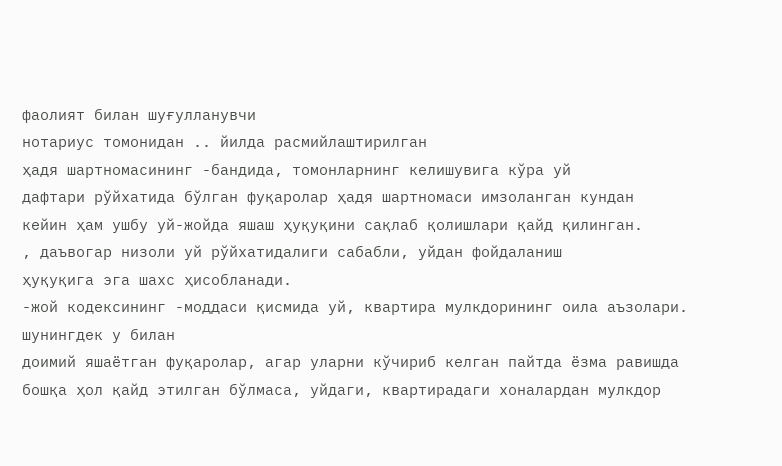фаолият билан шуғулланувчи
нотариус томонидан .. йилда расмийлаштирилган
ҳадя шартномасининг -бандида, томонларнинг келишувига кўра уй
дафтари рўйхатида бўлган фуқаролар ҳадя шартномаси имзоланган кундан
кейин ҳам ушбу уй-жойда яшаш ҳуқуқини сақлаб қолишлари қайд қилинган.
, даъвогар низоли уй рўйхатидалиги сабабли, уйдан фойдаланиш
ҳуқуқига эга шахс ҳисобланади.
-жой кодексининг -моддаси қисмида уй, квартира мулкдорининг оила аъзолари. шунингдек у билан
доимий яшаётган фуқаролар, агар уларни кўчириб келган пайтда ёзма равишда
бошқа ҳол қайд этилган бўлмаса, уйдаги, квартирадаги хоналардан мулкдор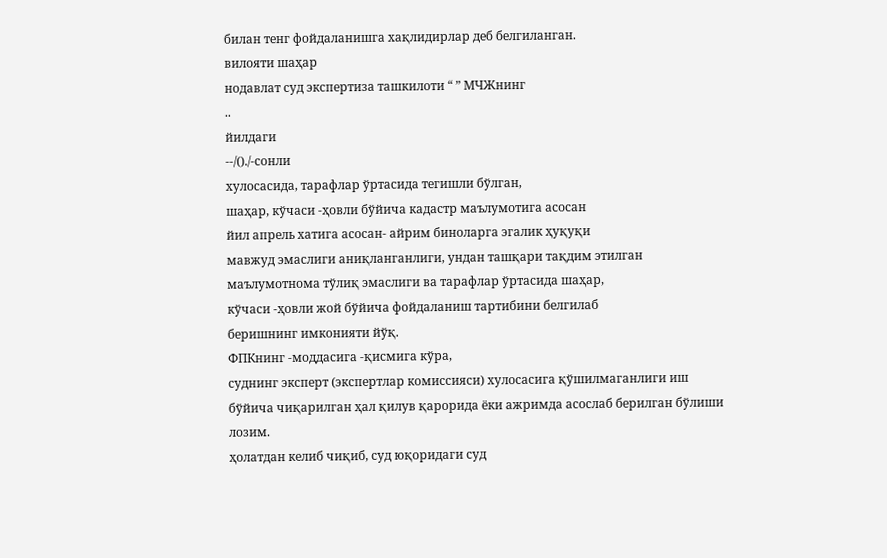билан тенг фойдаланишга хақлидирлар деб белгиланган.
вилояти шаҳар
нодавлат суд экспертиза ташкилоти “ ” МЧЖнинг
..
йилдаги
--/()./-сонли
хулосасида, тарафлар ўртасида тегишли бўлган,
шаҳар, кўчаси -ҳовли бўйича кадастр маълумотига асосан
йил апрель хатига асосан- айрим биноларга эгалик ҳуқуқи
мавжуд эмаслиги аниқланганлиги, ундан ташқари тақдим этилган
маълумотнома тўлиқ эмаслиги ва тарафлар ўртасида шаҳар,
кўчаси -ҳовли жой бўйича фойдаланиш тартибини белгилаб
беришнинг имконияти йўқ.
ФПКнинг -моддасига -қисмига кўра,
суднинг эксперт (экспертлар комиссияси) хулосасига қўшилмаганлиги иш
бўйича чиқарилган ҳал қилув қарорида ёки ажримда асослаб берилган бўлиши
лозим.
ҳолатдан келиб чиқиб, суд юқоридаги суд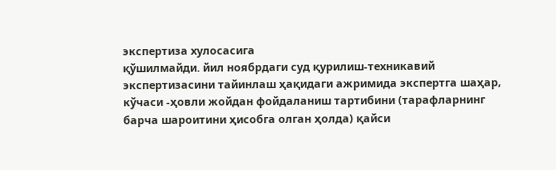экспертиза хулосасига
қўшилмайди. йил ноябрдаги суд қурилиш-техникавий
экспертизасини тайинлаш ҳақидаги ажримида экспертга шаҳар,
кўчаси -ҳовли жойдан фойдаланиш тартибини (тарафларнинг
барча шароитини ҳисобга олган ҳолда) қайси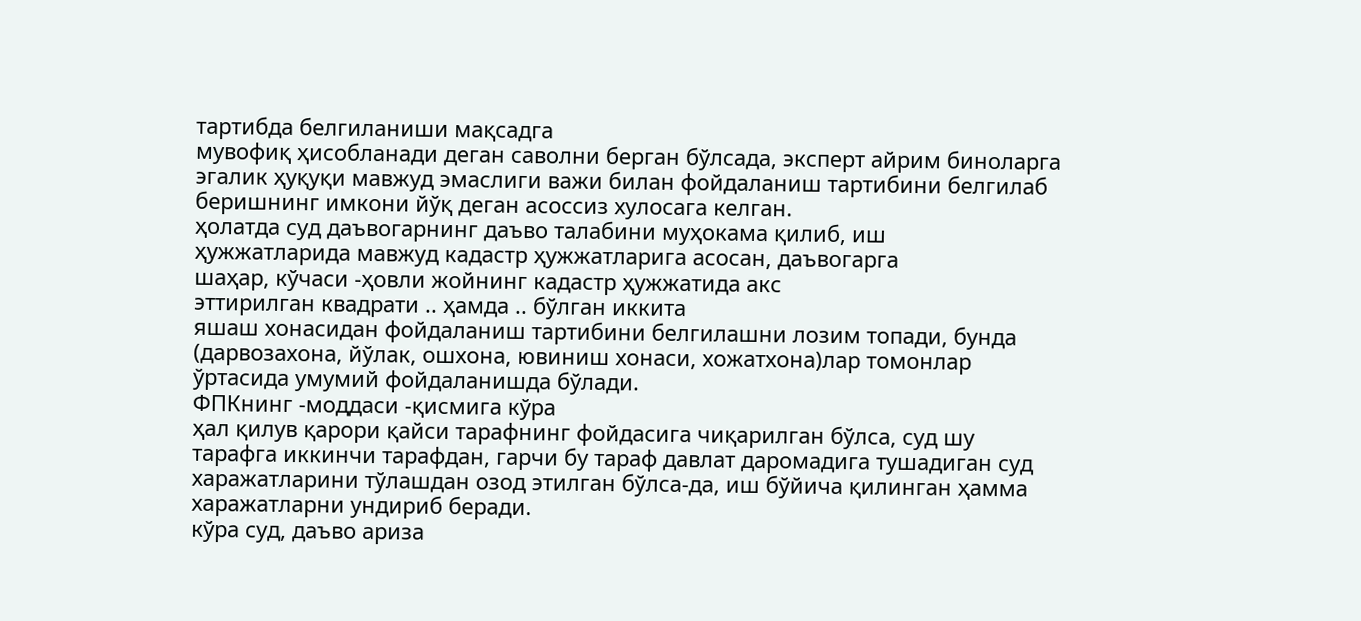тартибда белгиланиши мақсадга
мувофиқ ҳисобланади деган саволни берган бўлсада, эксперт айрим биноларга
эгалик ҳуқуқи мавжуд эмаслиги важи билан фойдаланиш тартибини белгилаб
беришнинг имкони йўқ деган асоссиз хулосага келган.
ҳолатда суд даъвогарнинг даъво талабини муҳокама қилиб, иш
ҳужжатларида мавжуд кадастр ҳужжатларига асосан, даъвогарга
шаҳар, кўчаси -ҳовли жойнинг кадастр ҳужжатида акс
эттирилган квадрати .. ҳамда .. бўлган иккита
яшаш хонасидан фойдаланиш тартибини белгилашни лозим топади, бунда
(дарвозахона, йўлак, ошхона, ювиниш хонаси, хожатхона)лар томонлар
ўртасида умумий фойдаланишда бўлади.
ФПКнинг -моддаси -қисмига кўра
ҳал қилув қарори қайси тарафнинг фойдасига чиқарилган бўлса, суд шу
тарафга иккинчи тарафдан, гарчи бу тараф давлат даромадига тушадиган суд
харажатларини тўлашдан озод этилган бўлса-да, иш бўйича қилинган ҳамма
харажатларни ундириб беради.
кўра суд, даъво ариза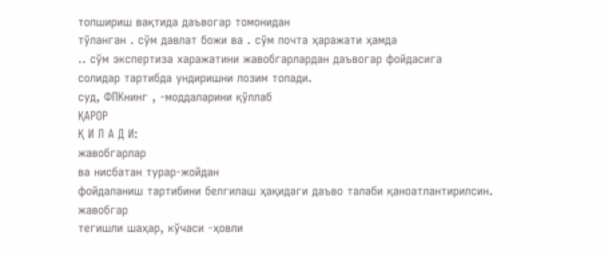топшириш вақтида даъвогар томонидан
тўланган . сўм давлат божи ва . сўм почта ҳаражати ҳамда
.. сўм экспертиза харажатини жавобгарлардан даъвогар фойдасига
солидар тартибда ундиришни лозим топади.
суд, ФПКнинг , -моддаларини қўллаб
ҚАРОР
Қ И Л А Д И:
жавобгарлар
ва нисбатан турар-жойдан
фойдаланиш тартибини белгилаш ҳақидаги даъво талаби қаноатлантирилсин.
жавобгар
тегишли шаҳар, кўчаси -ҳовли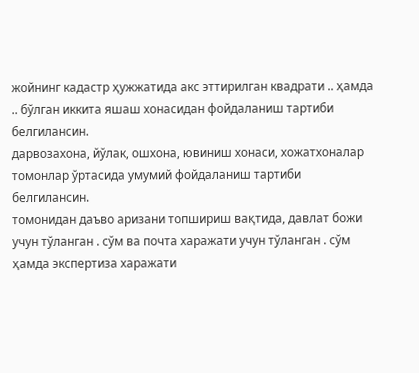жойнинг кадастр ҳужжатида акс эттирилган квадрати .. ҳамда
.. бўлган иккита яшаш хонасидан фойдаланиш тартиби
белгилансин.
дарвозахона, йўлак, ошхона, ювиниш хонаси, хожатхоналар
томонлар ўртасида умумий фойдаланиш тартиби белгилансин.
томонидан даъво аризани топшириш вақтида, давлат божи
учун тўланган . сўм ва почта харажати учун тўланган . сўм
ҳамда экспертиза харажати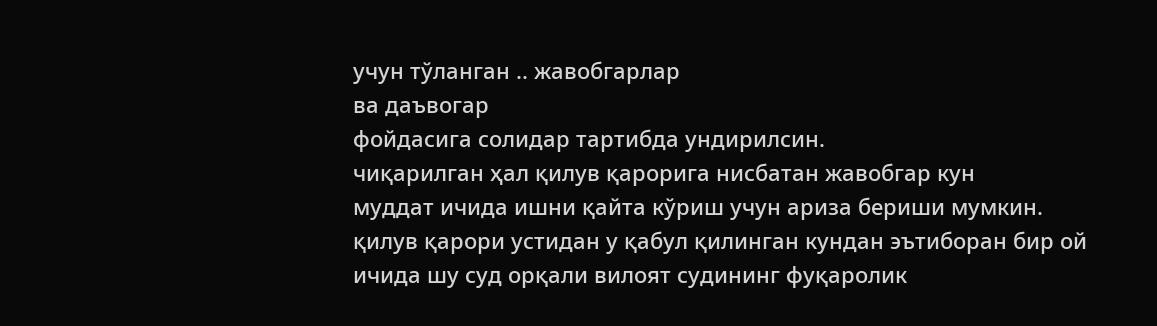учун тўланган .. жавобгарлар
ва даъвогар
фойдасига солидар тартибда ундирилсин.
чиқарилган ҳал қилув қарорига нисбатан жавобгар кун
муддат ичида ишни қайта кўриш учун ариза бериши мумкин.
қилув қарори устидан у қабул қилинган кундан эътиборан бир ой
ичида шу суд орқали вилоят судининг фуқаролик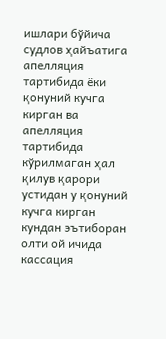ишлари бўйича
судлов ҳайъатига апелляция тартибида ёки қонуний кучга кирган ва апелляция
тартибида кўрилмаган ҳал қилув қарори устидан у қонуний кучга кирган
кундан эътиборан олти ой ичида кассация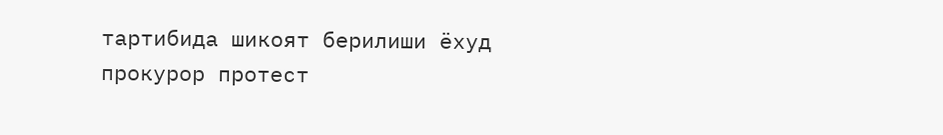тартибида шикоят берилиши ёхуд
прокурор протест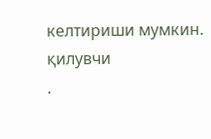келтириши мумкин.
қилувчи
.